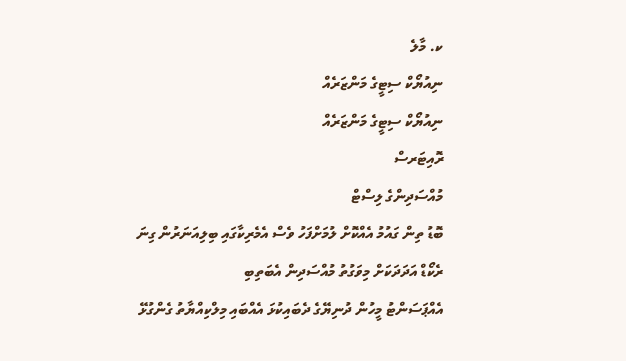ކ. މާލެ
ނިއުޔޯކް ސިޓީގެ މަންޒަރެއް
ނިއުޔޯކް ސިޓީގެ މަންޒަރެއް
ރޮއިޓަރސް
މުއްސަދިންގެ ލިސްޓް
ބޮޑު ތިން ގައުމު އެއްކޮށް ލުމަށްފަހު ވެސް އެމެރިކާގައި ބިލިއަނަރުން ގިނަ
ރެކޯޑް އަދަދަކަށް މިވަގުތު މުއްސަދިން އެބަތިބި
އެއްޕަސަންޓު މީހުން ދުނިޔޭގެ ދެބައިކުޅަ އެއްބައި މިލްކިއްޔާތު ގެންގުޅޭ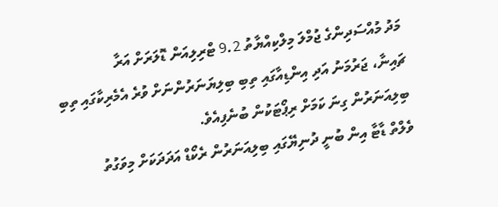މަދު މުއްސަދިންގެ ޖުމްލަ މިލްކިއްޔާތު 9.2 ޓްރިލިއަން ޑޮލަރަށް އަރާ
ޗައިނާ، ޖަރުމަނު އަދި އިންޑިއާގައި ތިބި ބިލިޔަނަރުންނަށް ވުރެ އެމެރިކާގައި ތިބި ބިލިއަނަރުން ގިނަ ކަމަށް ރިޕޯޓަކުން ބުނެފިއެވެ.
ވެލްތް ޑާޓާ އިން ބުނީ ދުނިޔޭގައި ބިލިއަނަރުން ރެކޯޑް އަދަދަކަށް މިވަގުތު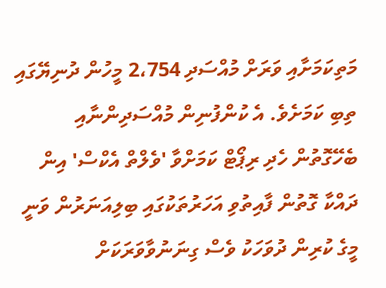މަތިކަމަށާއި ވަރަށް މުއްސަދި 2،754 މީހުން ދުނިޔޭގައި ތިބި ކަމަށެވެ. އެ ކުންފުނިން މުއްސަދިންނާއި ބެހޭގޮތުން ހެދި ރިޕޯޓް ކަމަށްވާ 'ވެލްތް އެކްސް' އިން ދައްކާ ގޮތުން ފާއިތުވި އަހަރުތަކުގައި ބިލިއަނަރުން ވަނީ މީގެ ކުރިން ދުވަހަކު ވެސް ގިނަނުވާވަރަކަށް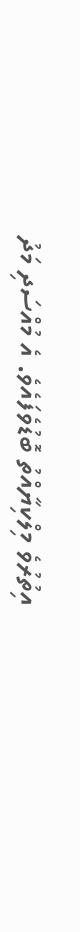އިތުރުވެ މިލްކިޔާއްތު ބޮޑުވެފައެވެ. އެ މުއްސަދި މަދު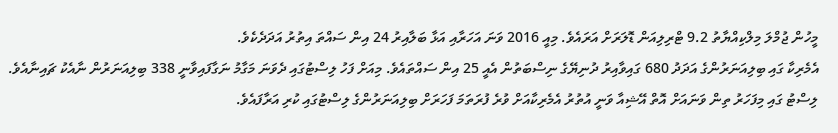މީހުން ޖުމްލަ މިލްކިއްޔާތު 9.2 ޓްރިލިއަން ޑޮލަރަށް އަރައެވެ. މިއީ 2016 ވަނަ އަހަރާއި އަޅާ ބަލާއިރު 24 އިން ސައްތަ އިތުރު އަދަދެކެވެ.
އެމެރިކާ ގައި ބިލިއަނަރުންގެ އަދަދު 680 ގައިވާއިރު ދުނިޔޭގެ ނިސްބަތުން އެއީ 25 އިން ސައްތައެވެ. މިއަށް ފަހު ލިސްޓުގައި ދެވަނަ މަގާމު ނަގާފައިވާނީ 338 ބިލިއަނަރުން ނާއެކު ޗައިނާއެވެ. ލިސްޓު ގައި މިފަހަރު ތިން ވަނައަށް އޮތް އޭޝިއާ ވަނީ އުތުރު އެމެރިކާއަށް ވުރެ ފުރަތަމަ ފަހަރަށް ބިލިއަނަރުންގެ ލިސްޓުގައި ކުރި އަރާފައެވެ.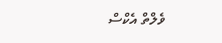ވެލްތް އެކްސް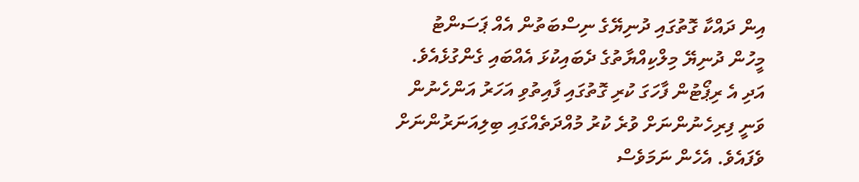އިން ދައްކާ ގޮތުގައި ދުނިޔޭގެ ނިސްބަތުން އެއް ޕަސަންޓު މީހުން ދުނިޔޭ މިލްކިއްޔާތުގެ ދެބައިކުޅަ އެއްބައި ގެންގުޅެއެވެ. އަދި އެ ރިޕޯޓުން ފާހަގަ ކުރި ގޮތުގައި ފާއިތުވި އަހަރު އަންހެނުން ވަނީ ފިރިހެނުންނަށް ވުރެ ކުރު މުއްދަތެއްގައި ބިލިއަނަރުންނަށް ވެފައެވެ. އެހެން ނަމަވެސް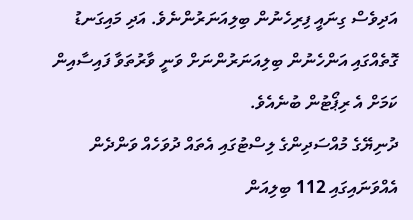އަދިވެސް ގިނައީ ފިރިހެނުން ބިލިއަނަރުންނެވެ. އަދި މައިގަނޑު ގޮތެއްގައި އަންހެނުން ބިލިއަނަރުންނަށް ވަނީ ވާރުތަވާ ފައިސާއިން ކަމަށް އެ ރިޕޯޓުން ބުނެއެވެ.
ދުނިޔޭގެ މުއްސަދިންގެ ލިސްޓުގައި އެތައް ދުވަހެއް ވަންދެން އެއްވަނައިގައި 112 ބިލިއަން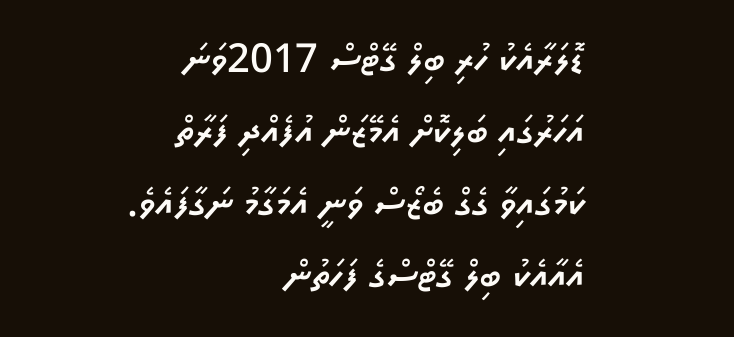ޑޮލަރާއެކު ހުރި ބިލް ގޭޓްސް 2017ވަނަ އަހަރުގައި ބަލިކޮށް އެމޭޒަން އުފެއްދި ފަރާތް ކަމުގައިވާ ގެގް ބެޒޯސް ވަނީ އެމަގާމު ނަގާފައެވެ. އެއާއެކު ބިލް ގޭޓްސްގެ ފަހަތުން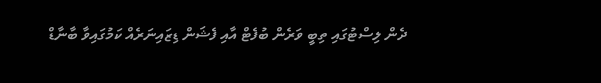ދެން ލިސްޓުގައި ތިބީ ވަރެން ބުފެޓް އާއި ފެޝަން ޑިޒައިނަރެއް ކަމުގައިވާ ބާނާޑް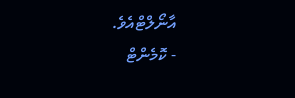އާނޯލްޓްއެވެ.
- ކޮމެންޓް